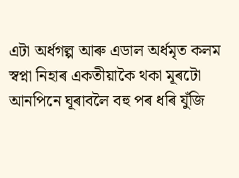এটা অৰ্ধগল্প আৰু এডাল অৰ্ধমৃত কলম
স্বপ্না নিহাৰ একতীয়াকৈ থকা মূৰটো আনপিনে ঘূৰাবলৈ বহু পৰ ধৰি যুঁজি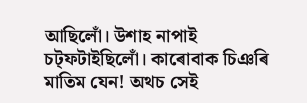আছিলোঁ। উশাহ নাপাই চট্ফটাইছিলোঁ। কাৰোবাক চিঞৰি মাতিম যেন! অথচ সেই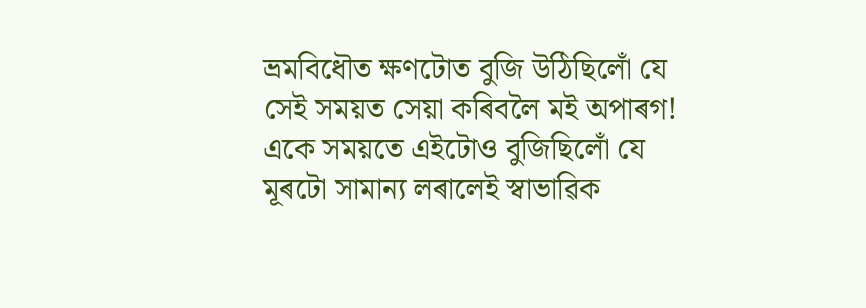ভ্ৰমবিধৌত ক্ষণটোত বুজি উঠিছিলোঁ যে সেই সময়ত সেয়া কৰিবলৈ মই অপাৰগ! একে সময়তে এইটোও বুজিছিলোঁ যে মূৰটো সামান্য লৰালেই স্বাভাৱিক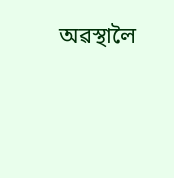অৱস্থালৈ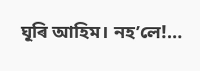ঘূৰি আহিম। নহ’লে!…